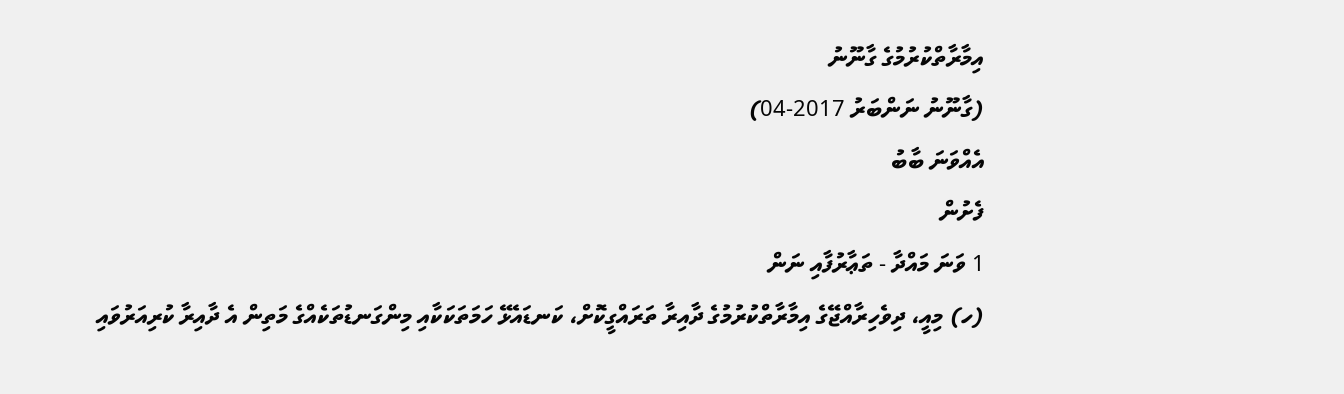އިމާރާތްކުރުމުގެ ގާނޫނު
(ގާނޫނު ނަންބަރު 2017-04)
އެއްވަނަ ބާބު
ފެށުން
1 ވަނަ މައްދާ - ތަޢާރުފާއި ނަން
(ހ) މިއީ، ދިވެހިރާއްޖޭގެ އިމާރާތްކުރުމުގެ ދާއިރާ ތަރައްގީކޮށް، ކަނޑައެޅޭ ހަމަތަކަކާއި މިންގަނޑުތަކެއްގެ މަތިން އެ ދާއިރާ ކުރިއަރުވައި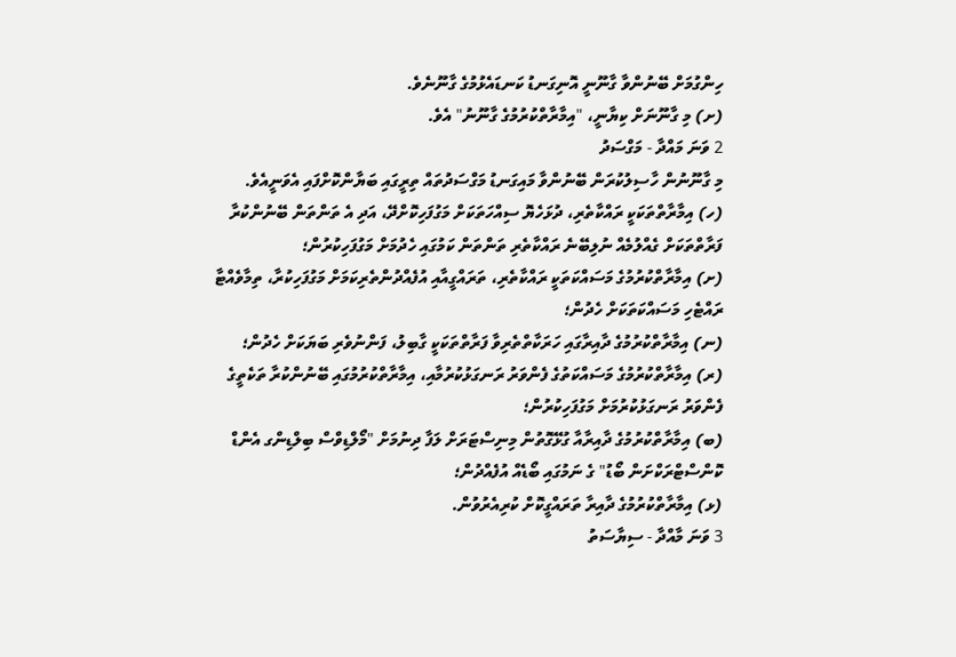ހިންގުމަށް ބޭނުންވާ ގާނޫނީ އޮނިގަނޑު ކަނޑައެޅުމުގެ ގާނޫނެވެ.
(ށ) މި ގާނޫނަށް ކިޔާނީ، "އިމާރާތްކުރުމުގެ ގާނޫނު" އެވެ.
2 ވަނަ މައްދާ - މަގްސަދު
މި ގާނޫނުން ހާސިލުކުރަން ބޭނުންވާ މައިގަނޑު މަގްސަދުތައް ތިރީގައި ބަޔާންކޮށްފައި އެވަނީއެވެ.
(ހ) އިމާރާތްތަކަކީ ރައްކާތެރި، ދުޅަހެޔޮ ސިއްހަތަކަށް މަގުފަހިކޮށްދޭ، އަދި އެ ތަންތަން ބޭނުންކުރާ ފަރާތްތަކަށް ގެއްލުމެއް ނުލިބޭނެ ރައްކާތެރި ތަންތަން ކަމުގައި ހެދުމަށް މަގުފަހިކުރުން؛
(ށ) އިމާރާތްކުރުމުގެ މަސައްކަތަކީ ރައްކާތެރި، ތަރައްގީއާއި އުފެއްދުންތެރިކަމަށް މަގުފަހިކުރާ، ތިމާވެއްޓާ ރައްޓެހި މަސައްކަތަކަށް ހެދުން؛
(ނ) އިމާރާތްކުރުމުގެ ދާއިރާގައި ހަރަކާތްތެރިވާ ފަރާތްތަކަކީ ގާބިލު، ފަންނުވެރި ބަޔަކަށް ހެދުން؛
(ރ) އިމާރާތްކުރުމުގެ މަސައްކަތުގެ ފެންވަރު ރަނގަޅުކުރުމާއި، އިމާރާތްކުރުމުގައި ބޭނުންކުރާ ތަކެތީގެ ފެންވަރު ރަނގަޅުކުރުމަށް މަގުފަހިކުރުން؛
(ބ) އިމާރާތްކުރުމުގެ ދާއިރާއާ ގުޅޭގޮތުން މިނިސްޓަރަށް ލަފާ ދިނުމަށް "މޯލްޑިވްސް ބިލްޑިންގ އެންޑް ކޮންސްޓްރަކްށަން ބޯޑު" ގެ ނަމުގައި ބޯޑެއް އުފެއްދުން؛
(ޅ) އިމާރާތްކުރުމުގެ ދާއިރާ ތަރައްގީކޮށް ކުރިއެރުވުން.
3 ވަނަ މާއްދާ - ސިޔާސަތު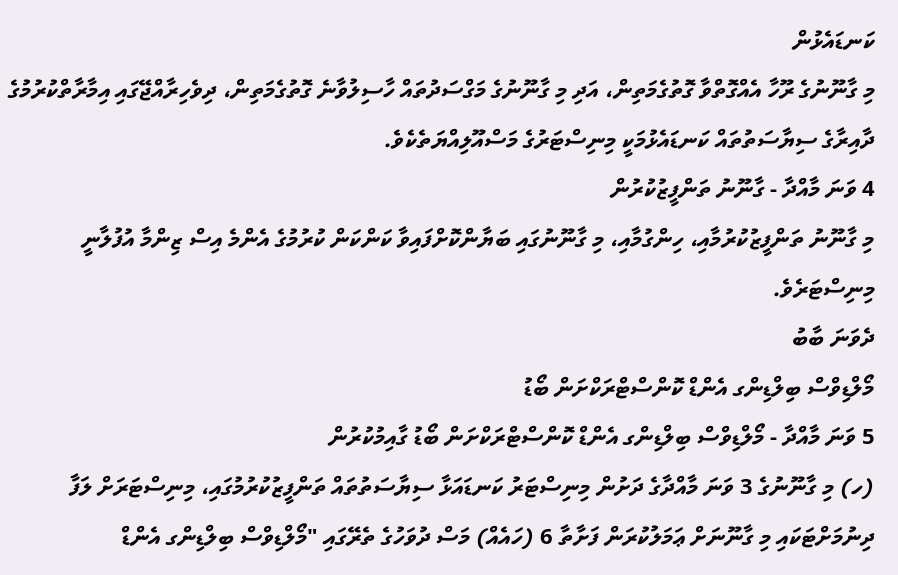ކަނޑައެޅުން
މި ގާނޫނުގެ ރޫހާ އެއްގޮތްވާ ގޮތުގެމަތިން، އަދި މި ގާނޫނުގެ މަގްސަދުތައް ހާސިލުވާނެ ގޮތުގެމަތިން، ދިވެހިރާއްޖޭގައި އިމާރާތްކުރުމުގެ ދާއިރާގެ ސިޔާސަތުތައް ކަނޑައެޅުމަކީ މިނިސްޓަރުގެ މަސްއޫލިއްޔަތެކެވެ.
4 ވަނަ މާއްދާ - ގާނޫނު ތަންފީޒުކުރުން
މި ގާނޫނު ތަންފީޒުކުރުމާއި، ހިންގުމާއި، މި ގާނޫނުގައި ބަޔާންކޮށްފައިވާ ކަންކަން ކުރުމުގެ އެންމެ އިސް ޒިންމާ އުފުލާނީ މިނިސްޓަރެވެ.
ދެވަނަ ބާބު
މޯލްޑިވްސް ބިލްޑިންގ އެންޑް ކޮންސްޓްރަކްށަން ބޯޑު
5 ވަނަ މާއްދާ - މޯލްޑިވްސް ބިލްޑިންގ އެންޑް ކޮންސްޓްރަކްށަން ބޯޑު ގާއިމުކުރުން
(ހ) މި ގާނޫނުގެ 3 ވަނަ މާއްދާގެ ދަށުން މިނިސްޓަރު ކަނޑައަޅާ ސިޔާސަތުތައް ތަންފީޒުކުރުމުގައި، މިނިސްޓަރަށް ލަފާ ދިނުމަށްޓަކައި މި ގާނޫނަށް ޢަމަލުކުރަން ފަށާތާ 6 (ހައެއް) މަސް ދުވަހުގެ ތެރޭގައި "މޯލްޑިވްސް ބިލްޑިންގ އެންޑް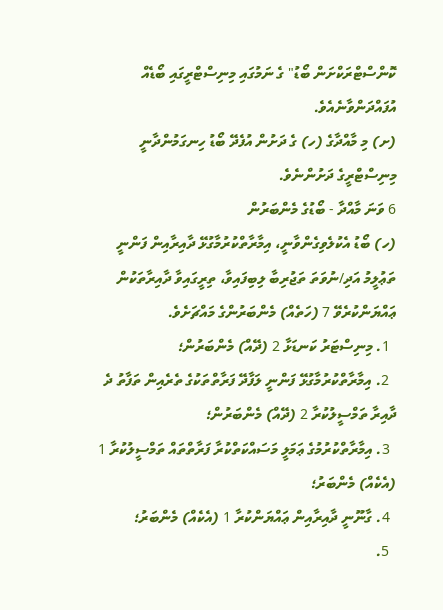ކޮންސްޓްރަކްށަން ބޯޑު" ގެ ނަމުގައި މިނިސްޓްރީގައި ބޯޑެއް އުފައްދަންވާނެއެވެ.
(ށ) މި މާއްދާގެ (ހ) ގެ ދަށުން އުފެދޭ ބޯޑު ހިނގަމުންދާނީ މިނިސްޓްރީގެ ދަށުންނެވެ.
6 ވަނަ މާއްދާ - ބޯޑުގެ މެންބަރުން
(ހ) ބޯޑު އެކުލެވިގެންވާނީ، އިމާރާތްކުރުމާގުޅޭ ދާއިރާއިން ފަންނީ ތަޢުލީމު އަދި/ނުވަތަ ތަޖުރިބާ ލިބިފައިވާ، ތިރީގައިވާ ދާއިރާތަކުން ޢައްޔަންކުރެވޭ 7 (ހަތެއް) މެންބަރުންގެ މައްޗަށެވެ.
  1. މިނިސްޓަރު ކަނޑަޅާ 2 (ދޭއް) މެންބަރުން؛
  2. އިމާރާތްކުރުމާގުޅޭ ފަންނީ ލަފާދޭ ފަރާތްތަކުގެ ތެރެއިން ތަފާތު ދެ ދާއިރާ ތަމްސީލުކުރާ 2 (ދޭއް) މެންބަރުން؛
  3. އިމާރާތްކުރުމުގެ ޢަމަލީ މަސައްކަތްކުރާ ފަރާތްތައް ތަމްސީލުކުރާ 1 (އެކެއް) މެންބަރު؛
  4. ގާނޫނީ ދާއިރާއިން ޢައްޔަންކުރާ 1 (އެކެއް) މެންބަރު؛
  5.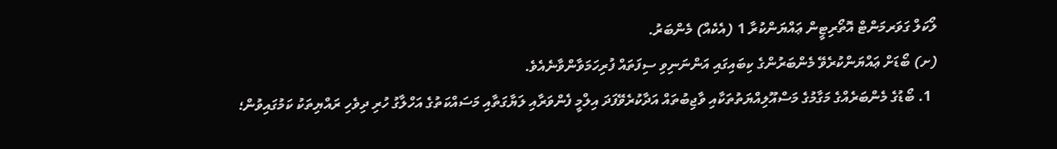ލޯކަލް ގަވަރމަންޓް އޮތޯރިޓީން ޢައްޔަންކުރާ 1 (އެކެއް) މެންބަރު.
(ށ) ބޯޑަށް ޢައްޔަންކުރެވޭ މެންބަރުންގެ ކިބައިގައި އަންނަނިވި ސިފަތައް ފުރިހަމަވާންވާނެއެވެ.
  1. ބޯޑުގެ މެންބަރެއްގެ މަގާމުގެ މަސްއޫލިއްޔަތުތަކާއި ވާޖިބުތައް އަދާކުރެވޭފަދަ އިލްމީ ފެންވަރާއި ލަޔާގަތާއި މަސައްކަތުގެ އަހްލާގު ހުރި ދިވެހި ރައްޔިތަކު ކަމުގައިވުން؛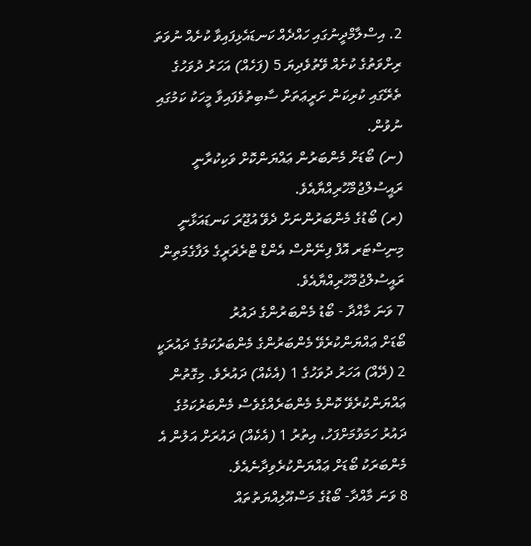2. އިސްލާމްދީނުގައި ހައްދެއް ކަނޑައެޅިފައިވާ ކުށެއް ނުވަތަ ރިށްވަތުގެ ކުށެއް ވޭތުވެދިޔަ 5 (ފަހެއް) އަހަރު ދުވަހުގެ ތެރޭގައި ކުރިކަން ށަރީޢަތަށް ސާބިތުވެފައިވާ މީހަކު ކަމުގައި ނުވުން.
(ނ) ބޯޑަށް މެންބަރުން ޢައްޔަންކޮށް ވަކިކުރާނީ ރައީސުލްޖުމްހޫރިއްޔާއެވެ.
(ރ) ބޯޑުގެ މެންބަރުންނަށް ދެވޭ އުޖޫރަ ކަނޑައަޅާނީ މިނިސްޓަރ އޮފް ފިނޭންސް އެންޑް ޓްރެޜަރީގެ ލަފާގެމަތިން ރައީސުލްޖުމްހޫރިއްޔާއެވެ.
7 ވަނަ މާއްދާ - ބޯޑު މެންބަރުންގެ ދައުރު
ބޯޑަށް ޢައްޔަންކުރެވޭ މެންބަރުންގެ މެންބަރުކަމުގެ ދައުރަކީ 2 (ދޭއް) އަހަރު ދުވަހުގެ 1 (އެކެއް) ދައުރެވެ. މިގޮތުން ޢައްޔަންކުރެވޭ ކޮންމެ މެންބަރެއްގެވެސް މެންބަރުކަމުގެ ދައުރު ހަމަވުމަށްފަހު، އިތުރު 1 (އެކެއް) ދައުރަށް އަލުން އެ މެންބަރަކު ބޯޑަށް ޢައްޔަންކުރެވިދާނެއެވެ.
8 ވަނަ މާއްދާ- ބޯޑުގެ މަސްއޫލިއްޔަތުތައް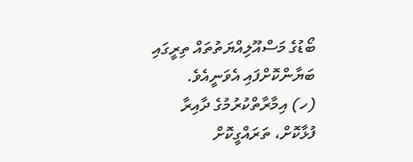ބޯޑުގެ މަސްއޫލިއްޔަތުތައް ތިރީގައި ބަޔާންކޮށްފައި އެވަނީއެވެ.
(ހ) އިމާރާތްކުރުމުގެ ދާއިރާ ފުޅާކޮށް، ތަރައްގީކޮށް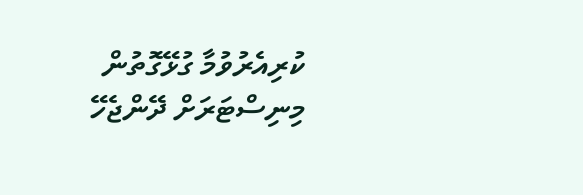ކުރިއެރުވުމާ ގުޅޭގޮތުން މިނިސްޓަރަށް ދޭންޖެހޭ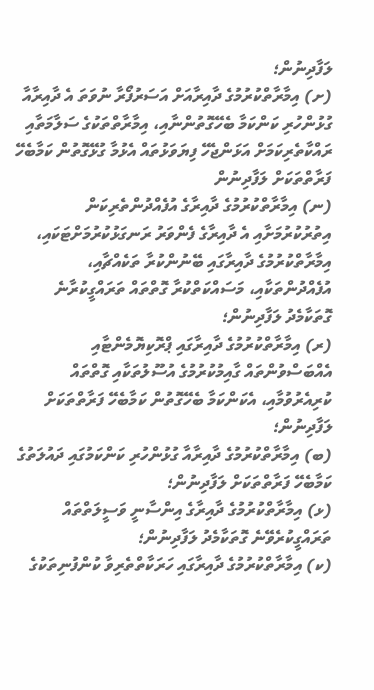ލަފާދިނުން؛
(ށ) އިމާރާތްކުރުމުގެ ދާއިރާއަށް އަސަރުފޯރާ ނުވަތަ އެ ދާއިރާއާ ގުޅުންހުރި ކަންކަމާ ބެހޭގޮތުންނާއި، އިމާރާތްތަކުގެ ސަލާމަތާއި ރައްކާތެރިކަމަށް އަޅަންޖެހޭ ފިޔަވަޅުތައް އެޅުމާ ގުޅޭގޮތުން ކަމާބެހޭ ފަރާތްތަކަށް ލަފާދިނުން
(ނ) އިމާރާތްކުރުމުގެ ދާއިރާގެ އުފެއްދުންތެރިކަން އިތުރުކުރުމަށާއި އެ ދާއިރާގެ ފެންވަރު ރަނގަޅުކުރުމަށްޓަކައި، އިމާރާތްކުރުމުގެ ދާއިރާގައި ބޭނުންކުރާ ތަކެއްޗާއި، އުފެއްދުންތަކާއި، މަސައްކަތްކުރާ ގޮތްތައް ތަރައްގީކުރާނެ ގޮތަކާމެދު ލަފާދިނުން؛
(ރ) އިމާރާތްކުރުމުގެ ދާއިރާގައި ޕްރޮކިޔޮމެންޓާއި އެއްބަސްވުންތައް ގާއިމުކުރުމުގެ އުސޫލުތަކާއި ގޮތްތައް ކުރިއެރުވުމާއި، އެކަންކަމާ ބެހޭގޮތުން ކަމާބެހޭ ފަރާތްތަކަށް ލަފާދިނުން؛
(ބ) އިމާރާތްކުރުމުގެ ދާއިރާއާ ގުޅުންހުރި ކަންކަމުގައި ދައުލަތުގެ ކަމާބެހޭ ފަރާތްތަކަށް ލަފާދިނުން؛
(ޅ) އިމާރާތްކުރުމުގެ ދާއިރާގެ އިންސާނީ ވަސީލަތްތައް ތަރައްގީކުރެވޭނެ ގޮތަކާމެދު ލަފާދިނުން؛
(ކ) އިމާރާތްކުރުމުގެ ދާއިރާގައި ހަރަކާތްތެރިވާ ކުންފުނިތަކުގެ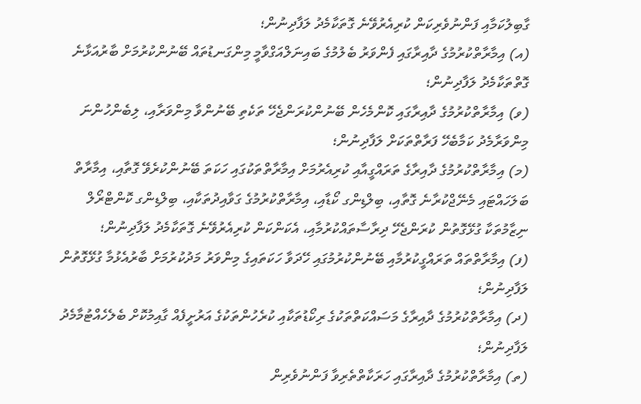ގާބިލުކަމާއި ފަންނުވެރިކަން ކުރިއެރުވޭނެ ގޮތަކާމެދު ލަފާދިނުން؛
(އ) އިމާރާތްކުރުމުގެ ދާއިރާގައި ފެންވަރު ބެލުމުގެ ބައިނަލްއަގްވާމީ މިންގަނޑުތައް ބޭނުންކުރުމަށް ބާރުއަޅާނެ ގޮތްތަކާމެދު ލަފާދިނުން؛
(ވ) އިމާރާތްކުރުމުގެ ދާއިރާގައި ކޮންމެހެން ބޭނުންކުރަންޖެހޭ ތަކެތި ބޭނުންވާ މިންވަރާއި، ލިބެންހުންނަ މިންވަރާމެދު ކަމާބެހޭ ފަރާތްތަކަށް ލަފާދިނުން؛
(މ) އިމާރާތްކުރުމުގެ ދާއިރާގެ ތަރައްގީއާއި ކުރިއެރުމަށް އިމާރާތްތަކުގައި ހަކަތަ ބޭނުންކުރެވޭ ގޮތާއި، އިމާރާތް ބަލަހައްޓައި މެނޭޖްކުރާނެ ގޮތާއި، ބިލްޑިންގ ކޯޑާއި، އިމާރާތްކުރުމުގެ ގަވާއިދުތަކާއި، ބިލްޑިންގ ކޮންޓްރޯލް ނިޒާމުތަކާ ގުޅޭގޮތުން ކުރަންޖެހޭ ދިރާސާތައްކުރުމާއި، އެކަންކަން ކުރިއެރުވޭނެ ގޮތަކާމެދު ލަފާދިނުން؛
(ފ) އިމާރާތްތައް ތަރައްގީކުރުމާއި ބޭނުންކުރުމުގައި ހޭދަވާ ހަކަތައިގެ މިންވަރު މަދުކުރުމަށް ބާރުއެޅުމާ ގުޅޭގޮތުން ލަފާދިނުން؛
(ދ) އިމާރާތްކުރުމުގެ ދާއިރާގެ މަސައްކަތްތަކުގެ ރިކޯޑުތަކާއި ކުރެހުންތަކުގެ އަރުށީފެއް ގާއިމުކޮށް ބެލެހެއްޓުމާމެދު ލަފާދިނުން؛
(ތ) އިމާރާތްކުރުމުގެ ދާއިރާގައި ހަރަކާތްތެރިވާ ފަންނުވެރިން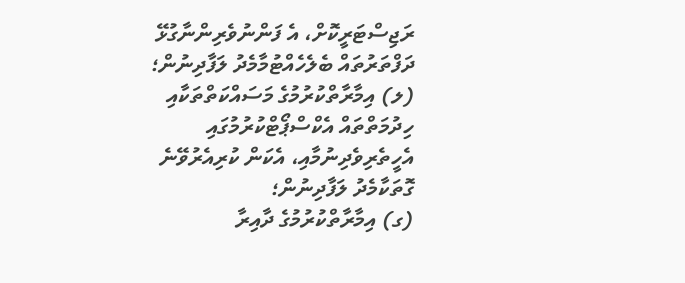ރަޖިސްޓަރީކޮށް، އެ ފަންނުވެރިންނާގުޅޭ ދަފްތަރުތައް ބެލެހެއްޓުމާމެދު ލަފާދިނުން؛
(ލ) އިމާރާތްކުރުމުގެ މަސައްކަތްތަކާއި ހިދުމަތްތައް އެކްސްޕޯޓްކުރުމުގައި އެހީތެރިވެދިނުމާއި، އެކަން ކުރިއެރުވޭނެ ގޮތަކާމެދު ލަފާދިނުން؛
(ގ) އިމާރާތްކުރުމުގެ ދާއިރާ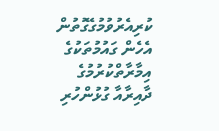ކުރިއެރުވުމުގެގޮތުން އެހެން ގައުމުތަކުގެ އިމާރާތްކުރުމުގެ ދާއިރާއާ ގުޅުންހުރި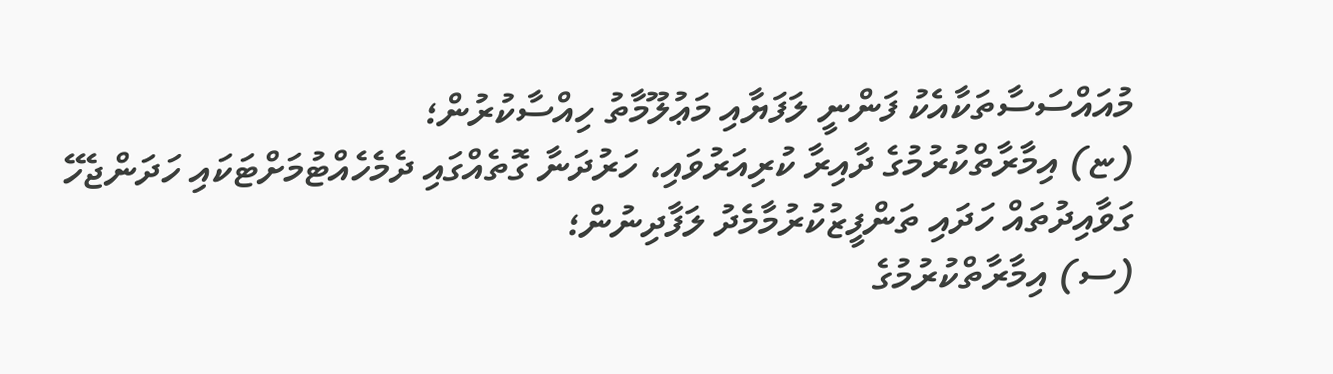މުއައްސަސާތަކާއެކު ފަންނީ ލަފަޔާއި މަޢުލޫމާތު ހިއްސާކުރުން؛
(ޏ) އިމާރާތްކުރުމުގެ ދާއިރާ ކުރިއަރުވައި، ހަރުދަނާ ގޮތެއްގައި ދެމެހެއްޓުމަށްޓަކައި ހަދަންޖެހޭ ގަވާއިދުތައް ހަދައި ތަންފީޒުކުރުމާމެދު ލަފާދިނުން؛
(ސ) އިމާރާތްކުރުމުގެ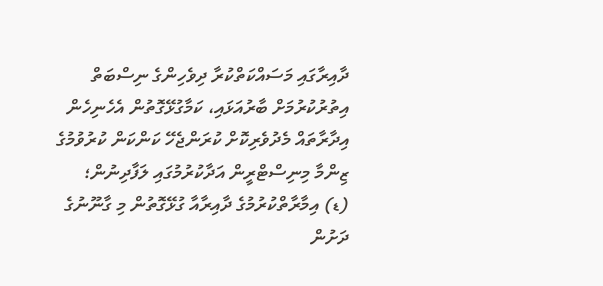ދާއިރާގައި މަސައްކަތްކުރާ ދިވެހިންގެ ނިސްބަތް އިތުރުކުރުމަށް ބާރުއަޅައި، ކަމާގުޅޭގޮތުން އެހެނިހެން އިދާރާތައް މެދުވެރިކޮށް ކުރަންޖެހޭ ކަންކަން ކުރުވުމުގެ ޒިންމާ މިނިސްޓްރީން އަދާކުރުމުގައި ލަފާދިނުން؛
(ޑ) އިމާރާތްކުރުމުގެ ދާއިރާއާ ގުޅޭގޮތުން މި ގާނޫނުގެ ދަށުން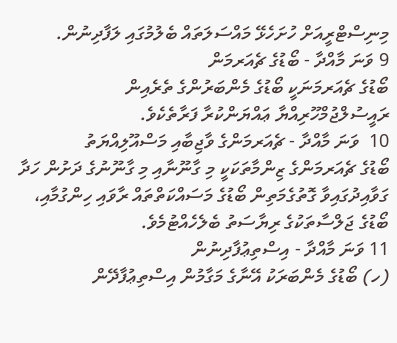މިނިސްޓްރީއަށް ހުށަހެޅޭ މައްސަލަތައް ބެލުމުގައި ލަފާދިނުން.
9 ވަނަ މާއްދާ - ބޯޑުގެ ޗެއަރމަން
ބޯޑުގެ ޗެއަރމަނަކީ ބޯޑުގެ މެންބަރުންގެ ތެރެއިން ރައީސުލްޖުމްހޫރިއްޔާ ޢައްޔަންކުރާ ފަރާތެކެވެ.
10  ވަނަ މާއްދާ - ޗެއަރމަންގެ ވާޖިބާއި މަސްއޫލިއްޔަތު
ބޯޑުގެ ޗެއަރމަންގެ ޒިންމާތަކަކީ މި ގާނޫނާއި މި ގާނޫނުގެ ދަށުން ހަދާ ގަވާއިދުގައިވާ ގޮތުގެމަތިން ބޯޑުގެ މަސައްކަތްތައް ރާވައި ހިންގުމާއި، ބޯޑުގެ ޖަލްސާތަކުގެ ރިޔާސަތު ބެލެހެއްޓުމެވެ.
11 ވަނަ މާއްދާ - އިސްތިޢުފާދިނުން
(ހ) ބޯޑުގެ މެންބަރަކު އޭނާގެ މަގާމުން އިސްތިޢުފާދޭން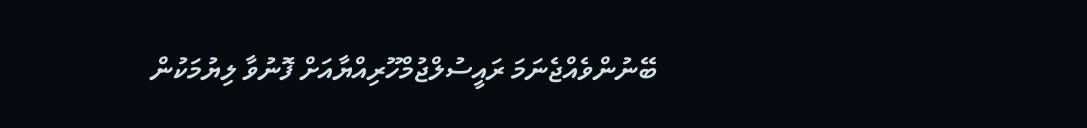ބޭނުންވެއްޖެނަމަ ރައީސުލްޖުމްހޫރިއްޔާއަށް ފޮނުވާ ލިޔުމަކުން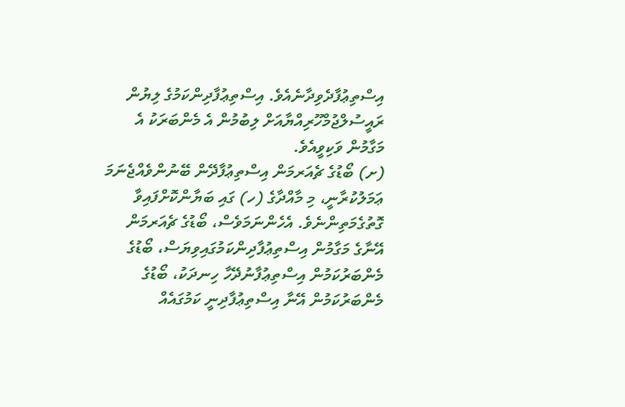އިސްތިޢުފާދެވިދާނެއެވެ. އިސްތިޢުފާދިންކަމުގެ ލިޔުން ރައީސުލްޖުމްހޫރިއްޔާއަށް ލިބުމުން އެ މެންބަރަކު އެ މަގާމުން ވަކިވީއެވެ.
(ށ) ބޯޑުގެ ޗެއަރމަން އިސްތިޢުފާދޭން ބޭނުންވެއްޖެނަމަ ޢަމަލުކުރާނީ، މި މާއްދާގެ (ހ) ގައި ބަޔާންކޮށްފައިވާ ގޮތުގެމަތިންނެވެ. އެހެންނަމަވެސް، ބޯޑުގެ ޗެއަރމަން އޭނާގެ މަގާމުން އިސްތިޢުފާދިންކަމުގައިވިޔަސް، ބޯޑުގެ މެންބަރުކަމުން އިސްތިޢުފާނުދޭހާ ހިނދަކު، ބޯޑުގެ މެންބަރުކަމުން އޭނާ އިސްތިޢުފާދިނީ ކަމުގައެއް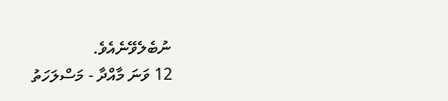ނުބެލެވޭނެއެވެ.
12 ވަނަ މާއްދާ - މަސްލަހަތު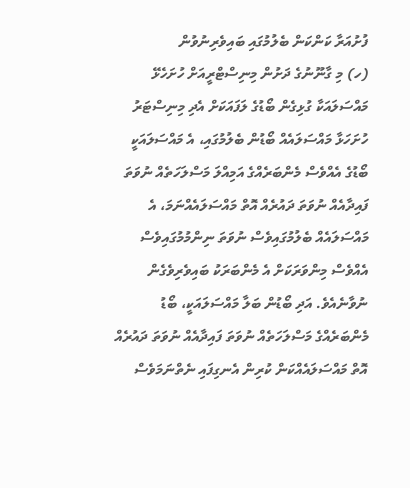ފުށުއަރާ ކަންކަން ބެލުމުގައި ބައިވެރިނުވުން
(ހ) މި ގާނޫނުގެ ދަށުން މިނިސްޓްރީއަށް ހުށަހެޅޭ މައްސަލައަކާ ގުޅިގެން ބޯޑުގެ ލަފައަކަށް އެދި މިނިސްޓަރު ހުށަހަޅާ މައްސަލައެއް ބޯޑުން ބެލުމުގައި، އެ މައްސަލައަކީ ބޯޑުގެ އެއްވެސް މެންބަރެއްގެ އަމިއްލަ މަސްލަހަތެއް ނުވަތަ ފައިދާއެއް ނުވަތަ ދައުރެއް އޮތް މައްސަލައެއްނަމަ، އެ މައްސަލައެއް ބެލުމުގައިވެސް ނުވަތަ ނިންމުމުގައިވެސް އެއްވެސް މިންވަރަކަށް އެ މެންބަރަކު ބައިވެރިވެގެން ނުވާނެއެވެ. އަދި ބޯޑުން ބަލާ މައްސަލައަކީ، ބޯޑު މެންބަރެއްގެ މަސްލަހަތެއް ނުވަތަ ފައިދާއެއް ނުވަތަ ދައުރެއް އޮތް މައްސަލައެއްކަން ކުރިން އެނގިފައި ނެތްނަމަވެސް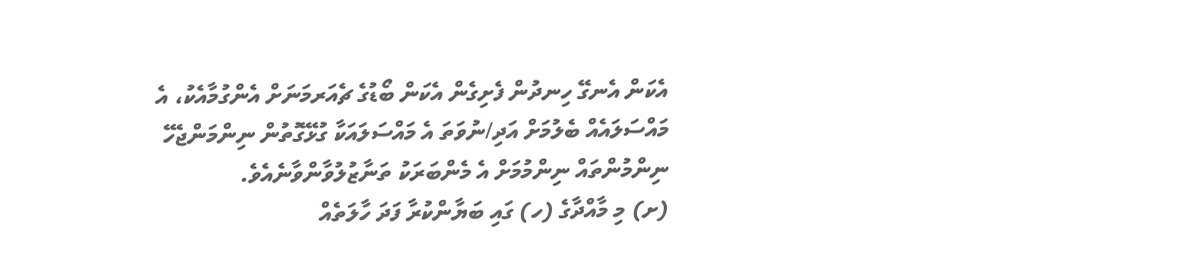އެކަން އެނގޭ ހިނދުން ފެށިގެން އެކަން ބޯޑުގެ ޗެއަރމަނަށް އެންގުމާއެކު، އެ މައްސަލައެއް ބެލުމަށް އަދި/ނުވަތަ އެ މައްސަލައަކާ ގުޅޭގޮތުން ނިންމަންޖެހޭ ނިންމުންތައް ނިންމުމަށް އެ މެންބަރަކު ތަނާޒުލުވާންވާނެއެވެ.
(ށ) މި މާއްދާގެ (ހ) ގައި ބަޔާންކުރާ ފަދަ ހާލަތެއް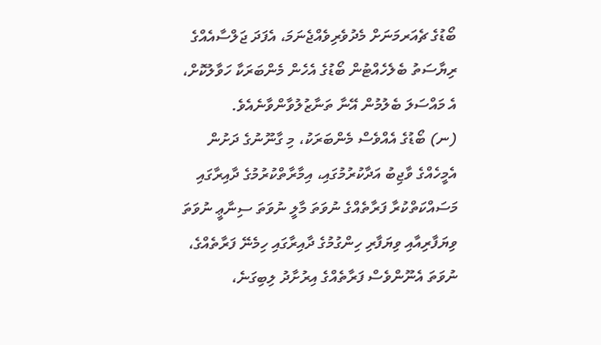ބޯޑުގެ ޗެއަރމަނަށް މެދުވެރިވެއްޖެނަމަ، އެފަދަ ޖަލްސާއެއްގެ ރިޔާސަތު ބެލެހެއްޓުން ބޯޑުގެ އެހެން މެންބަރަކާ ހަވާލުކޮށް، އެ މައްސަލަ ބެލުމުން އޭނާ ތަނާޒުލުވާންވާނެއެވެ.
(ނ) ބޯޑުގެ އެއްވެސް މެންބަރަކު، މި ގާނޫނުގެ ދަށުން އެމީހެއްގެ ވާޖިބު އަދާކުރުމުގައި، އިމާރާތްކުރުމުގެ ދާއިރާގައި މަސައްކަތްކުރާ ފަރާތެއްގެ ނުވަތަ މާލީ ނުވަތަ ސިނާޢީ ނުވަތަ ވިޔަފާރިއާއި ވިޔަފާރި ހިންގުމުގެ ދާއިރާގައި ހިމެނޭ ފަރާތެއްގެ، ނުވަތަ އެނޫންވެސް ފަރާތެއްގެ އިރުށާދު ލިބިގަނެ،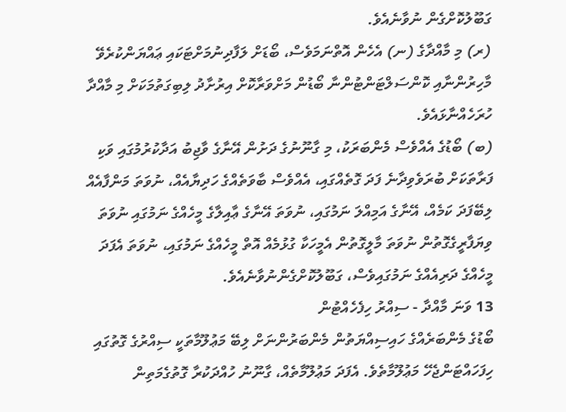ގަބޫލުކޮށްގެން ނުވާނެއެވެ.
(ރ) މި މާއްދާގެ (ނ) އެހެން އޮތްނަމަވެސް، ބޯޑަށް ލަފާދިނުމަށްޓަކައި ޢައްޔަންކުރެވޭ މާހިރުންނާއި ކޮންސަލްޓަންޓުންނާ ބޯޑުން މަށްވަރާކޮށް އިރުށާދު ލިބިގަތުމަކަށް މި މާއްދާ ހުރަހެއްނާޅައެވެ.
(ބ) ބޯޑުގެ އެއްވެސް މެންބަރަކު، މި ގާނޫނުގެ ދަށުން އޭނާގެ ވާޖިބު އަދާކުރުމުގައި ވަކި ފަރާތަކަށް ބުރަވެވިދާނެ ފަދަ ގޮތެއްގައި، އެއްވެސް ބާވަތެއްގެ ހަދިޔާއެއް، ނުވަތަ މަންފާއެއް ލިބޭފަދަ ކަމެއް، އޭނާގެ އަމިއްލަ ނަމުގައި، ނުވަތަ އޭނާގެ ޢާއިލާގެ މީހެއްގެ ނަމުގައި ނުވަތަ ވިޔަފާރީގެގޮތުން ނުވަތަ މާލީގޮތުން އެމީހަކާ ގުޅުމެއް އޮތް މީހެއްގެ ނަމުގައި، ނުވަތަ އެފަދަ މީހެއްގެ ދަރިއެއްގެ ނަމުގައިވެސް، ގަބޫލުކޮށްގެންނުވާނެއެވެ.
13 ވަނަ މާއްދާ - ސިއްރު ހިފެހެއްޓުން
ބޯޑުގެ މެންބަރެއްގެ ހައިސިއްޔަތުން މެންބަރުންނަށް ލިބޭ މަޢުލޫމާތަކީ ސިއްރުގެ ގޮތުގައި ހިފަހައްޓަންޖެހޭ މަޢުލޫމާތެވެ. އެފަދަ މަޢުލޫމާތެއް، ގާނޫނު ހުއްދަކުރާ ގޮތުގެމަތިން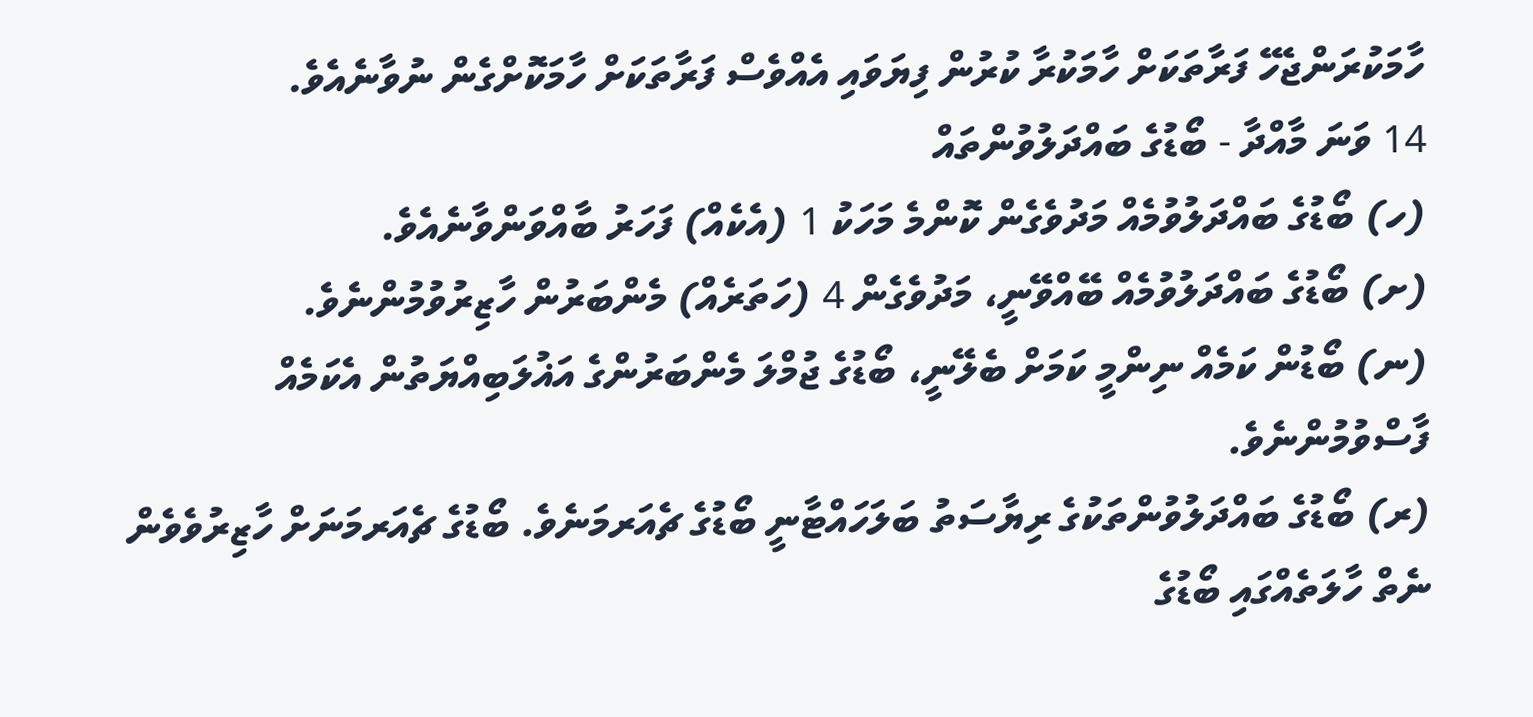ހާމަކުރަންޖެހޭ ފަރާތަކަށް ހާމަކުރާ ކުރުން ފިޔަވައި އެއްވެސް ފަރާތަކަށް ހާމަކޮށްގެން ނުވާނެއެވެ.
14 ވަނަ މާއްދާ - ބޯޑުގެ ބައްދަލުވުންތައް
(ހ) ބޯޑުގެ ބައްދަލުވުމެއް މަދުވެގެން ކޮންމެ މަހަކު 1 (އެކެއް) ފަހަރު ބާއްވަންވާނެއެވެ.
(ށ) ބޯޑުގެ ބައްދަލުވުމެއް ބޭއްވޭނީ، މަދުވެގެން 4 (ހަތަރެއް) މެންބަރުން ހާޒިރުވުމުންނެވެ.
(ނ) ބޯޑުން ކަމެއް ނިންމީ ކަމަށް ބެލޭނީ، ބޯޑުގެ ޖުމްލަ މެންބަރުންގެ އަޣުލަބިއްޔަތުން އެކަމެއް ފާސްވުމުންނެވެ.
(ރ) ބޯޑުގެ ބައްދަލުވުންތަކުގެ ރިޔާސަތު ބަލަހައްޓާނީ ބޯޑުގެ ޗެއަރމަނެވެ. ބޯޑުގެ ޗެއަރމަނަށް ހާޒިރުވެވެން ނެތް ހާލަތެއްގައި ބޯޑުގެ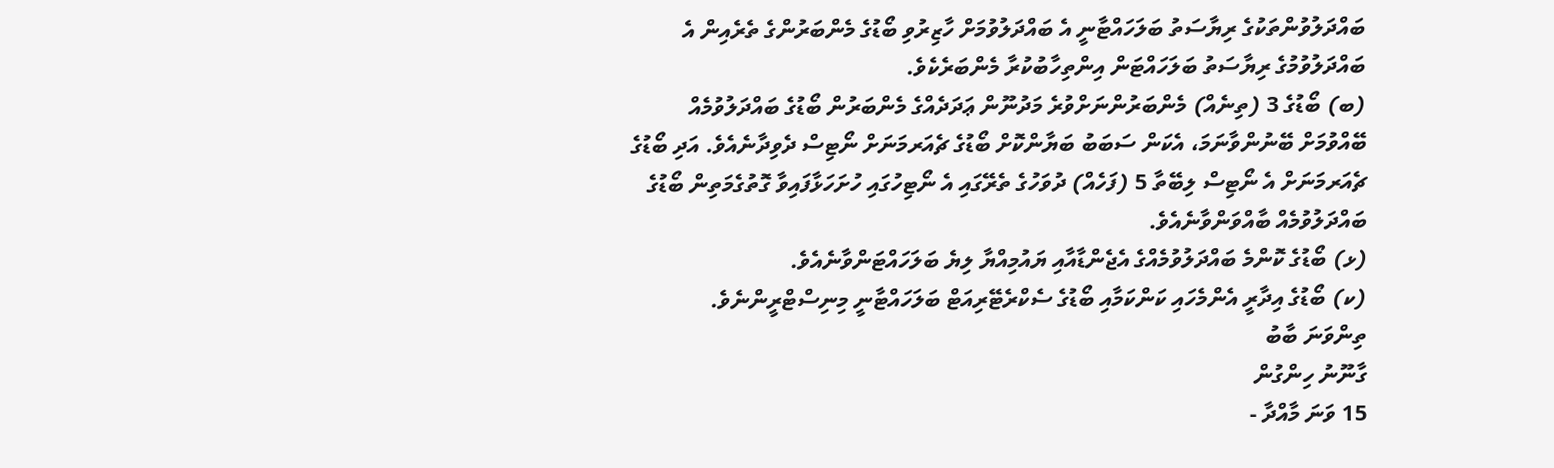ބައްދަލުވުންތަކުގެ ރިޔާސަތު ބަލަހައްޓާނީ އެ ބައްދަލުވުމަށް ހާޒިރުވި ބޯޑުގެ މެންބަރުންގެ ތެރެއިން އެ ބައްދަލުވުމުގެ ރިޔާސަތު ބަލަހައްޓަން އިންތިހާބުކުރާ މެންބަރެކެވެ.
(ބ) ބޯޑުގެ 3 (ތިނެއް) މެންބަރުންނަށްވުރެ މަދުނޫން ޢަދަދެއްގެ މެންބަރުން ބޯޑުގެ ބައްދަލުވުމެއް ބޭއްވުމަށް ބޭނުންވާނަމަ، އެކަން ސަބަބު ބަޔާންކޮށް ބޯޑުގެ ޗެއަރމަނަށް ނޯޓިސް ދެވިދާނެއެވެ. އަދި ބޯޑުގެ ޗެއަރމަނަށް އެ ނޯޓިސް ލިބޭތާ 5 (ފަހެއް) ދުވަހުގެ ތެރޭގައި އެ ނޯޓިހުގައި ހުށަހަޅާފައިވާ ގޮތުގެމަތިން ބޯޑުގެ ބައްދަލުވުމެއް ބާއްވަންވާނެއެވެ.
(ޅ) ބޯޑުގެ ކޮންމެ ބައްދަލުވުމެއްގެ އެޖެންޑާއާއި ޔައުމިއްޔާ ލިޔެ ބަލަހައްޓަންވާނެއެވެ.
(ކ) ބޯޑުގެ އިދާރީ އެންމެހައި ކަންކަމާއި ބޯޑުގެ ސެކްރެޓޭރިއަޓް ބަލަހައްޓާނީ މިނިސްޓްރީންނެވެ.
ތިންވަނަ ބާބު
ގާނޫނު ހިންގުން
15 ވަނަ މާއްދާ -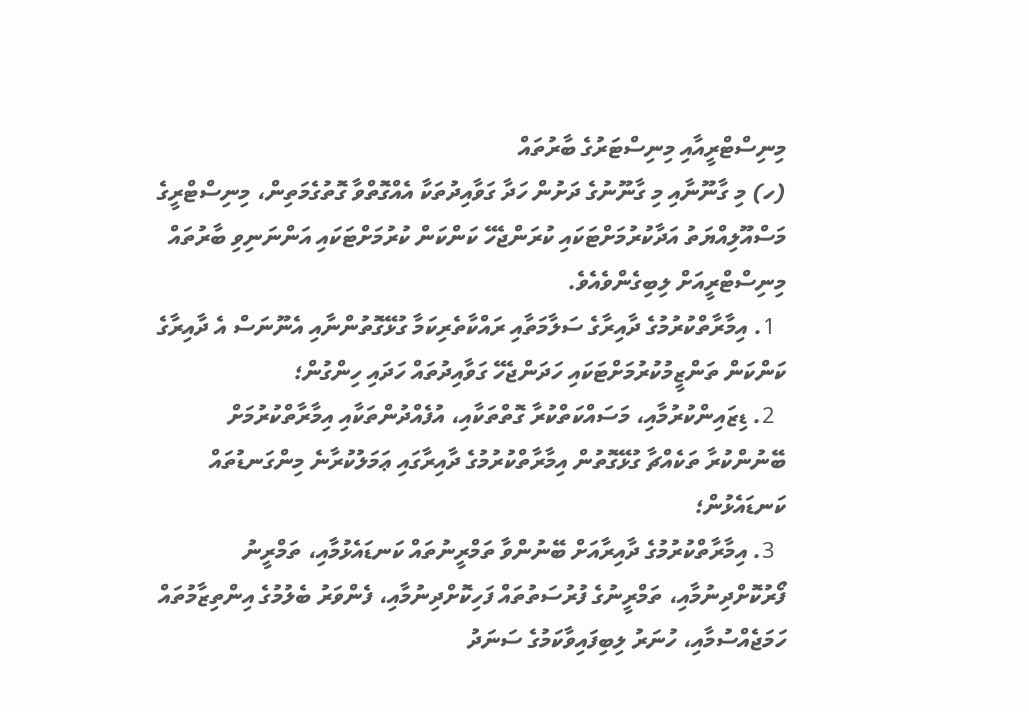މިނިސްޓްރީއާއި މިނިސްޓަރުގެ ބާރުތައް
(ހ) މި ގާނޫނާއި މި ގާނޫނުގެ ދަށުން ހަދާ ގަވާއިދުތަކާ އެއްގޮތްވާ ގޮތުގެމަތިން، މިނިސްޓްރީގެ މަސްއޫލިއްޔަތު އަދާކުރުމަށްޓަކައި ކުރަންޖެހޭ ކަންކަން ކުރުމަށްޓަކައި އަންނަނިވި ބާރުތައް މިނިސްޓްރީއަށް ލިބިގެންވެއެވެ.
  1. އިމާރާތްކުރުމުގެ ދާއިރާގެ ސަލާމަތާއި ރައްކާތެރިކަމާ ގުޅޭގޮތުންނާއި އެނޫނަސް އެ ދާއިރާގެ ކަންކަން ތަންޒީމުކުރުމަށްޓަކައި ހަދަންޖެހޭ ގަވާއިދުތައް ހަދައި ހިންގުން؛
  2. ޑިޒައިންކުރުމާއި، މަސައްކަތްކުރާ ގޮތްތަކާއި، އުފެއްދުންތަކާއި އިމާރާތްކުރުމަށް ބޭނުންކުރާ ތަކެއްޗާ ގުޅޭގޮތުން އިމާރާތްކުރުމުގެ ދާއިރާގައި ޢަމަލުކުރާނެ މިންގަނޑުތައް ކަނޑައެޅުން؛
  3. އިމާރާތްކުރުމުގެ ދާއިރާއަށް ބޭނުންވާ ތަމްރީނުތައް ކަނޑައެޅުމާއި، ތަމްރީނު ފޯރުކޮށްދިނުމާއި، ތަމްރީނުގެ ފުރުސަތުތައް ފަހިކޮށްދިނުމާއި، ފެންވަރު ބެލުމުގެ އިންތިޒާމުތައް ހަމަޖެއްސުމާއި، ހުނަރު ލިބިފައިވާކަމުގެ ސަނަދު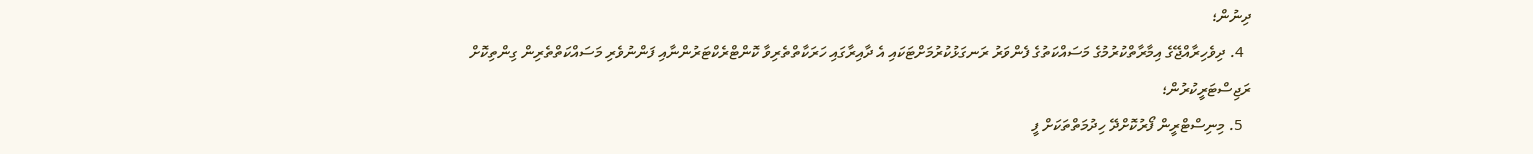ދިނުން؛
  4. ދިވެހިރާއްޖޭގެ އިމާރާތްކުރުމުގެ މަސައްކަތުގެ ފެންވަރު ރަނގަޅުކުރުމަށްޓަކައި އެ ދާއިރާގައި ހަރަކާތްތެރިވާ ކޮންޓްރެކްޓަރުންނާއި ފަންނުވެރި މަސައްކަތްތެރިން ގިންތިކޮށް ރަޖިސްޓަރީކުރުން؛
  5. މިނިސްޓްރީން ފޯރުކޮށްދޭ ހިދުމަތްތަކަށް ފީ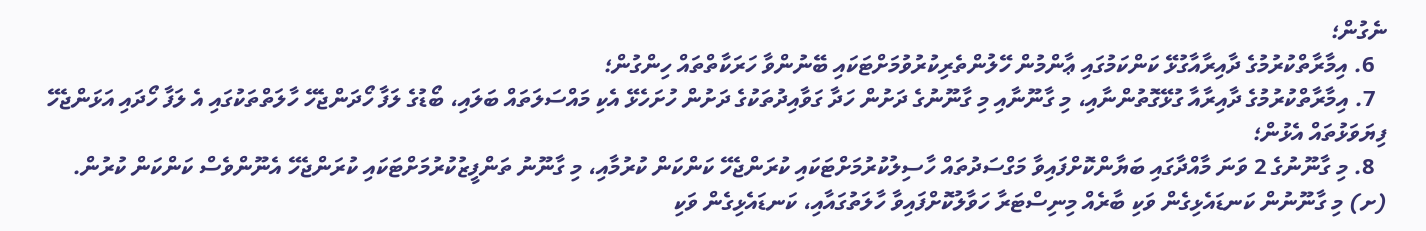ނެގުން؛
  6. އިމާރާތްކުރުމުގެ ދާއިރާއާގުޅޭ ކަންކަމުގައި ޢާންމުން ހޭލުންތެރިކުރުވުމަށްޓަކައި ބޭނުންވާ ހަރަކާތްތައް ހިންގުން؛
  7. އިމާރާތްކުރުމުގެ ދާއިރާއާ ގުޅޭގޮތުންނާއި، މި ގާނޫނާއި މި ގާނޫނުގެ ދަށުން ހަދާ ގަވާއިދުތަކުގެ ދަށުން ހުށަހެޅޭ އެކި މައްސަލަތައް ބަލައި، ބޯޑުގެ ލަފާ ހޯދަންޖެހޭ ހާލަތްތަކުގައި އެ ލަފާ ހޯދައި އަޅަންޖެހޭ ފިޔަވަޅުތައް އެޅުން؛
  8. މި ގާނޫނުގެ 2 ވަނަ މާއްދާގައި ބަޔާންކޮށްފައިވާ މަގްސަދުތައް ހާސިލުކުރުމަށްޓަކައި ކުރަންޖެހޭ ކަންކަން ކުރުމާއި، މި ގާނޫނު ތަންފީޒުކުރުމަށްޓަކައި ކުރަންޖެހޭ އެނޫންވެސް ކަންކަން ކުރުން.
(ށ) މި ގާނޫނުން ކަނޑައެޅިގެން ވަކި ބާރެއް މިނިސްޓަރާ ހަވާލުކޮށްފައިވާ ހާލަތުގައާއި، ކަނޑައެޅިގެން ވަކި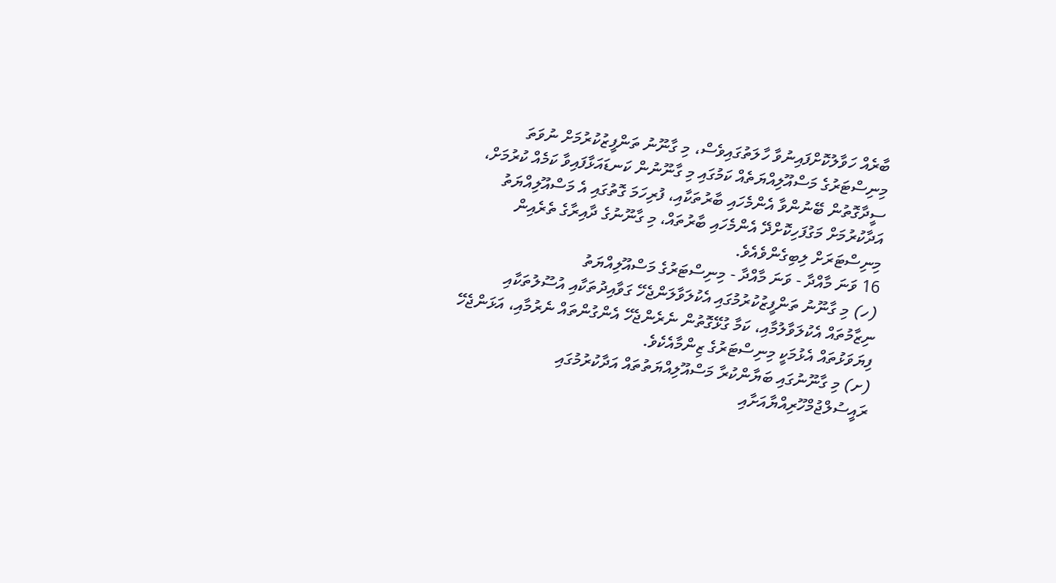ބާރެއް ހަވާލުކޮށްފައިނުވާ ހާލަތުގައިވެސް، މި ގާނޫނު ތަންފީޒުކުރުމަށް ނުވަތަ މިނިސްޓަރުގެ މަސްއޫލިއްޔަތެއް ކަމުގައި މި ގާނޫނުން ކަނޑައަޅާފައިވާ ކަމެއް ކުރުމަށް، ސީދާގޮތުން ބޭނުންވާ އެންމެހައި ބާރުތަކާއި، ފުރިހަމަ ގޮތުގައި އެ މަސްއޫލިއްޔަތު އަދާކުރުމަށް މަގުފަހިކޮށްދޭ އެންމެހައި ބާރުތައް، މި ގާނޫނުގެ ދާއިރާގެ ތެރެއިން މިނިސްޓަރަށް ލިބިގެންވެއެވެ.
16 ވަނަ މާއްދާ - ވަނަ މާއްދާ - މިނިސްޓަރުގެ މަސްއޫލިއްޔަތު
(ހ) މި ގާނޫނު ތަންފީޒުކުރުމުގައި އެކުލަވާލަންޖެހޭ ގަވާއިދުތަކާއި އުސޫލުތަކާއި ނިޒާމުތައް އެކުލަވާލުމާއި، ކަމާ ގުޅޭގޮތުން ނެރެންޖެހޭ އެންގުންތައް ނެރުމާއި، އަޅަންޖެހޭ ފިޔަވަޅުތައް އެޅުމަކީ މިނިސްޓަރުގެ ޒިންމާއެކެވެ.
(ށ) މި ގާނޫނުގައި ބަޔާންކުރާ މަސްއޫލިއްޔަތުތައް އަދާކުރުމުގައި ރައީސުލްޖުމްހޫރިއްޔާއަށާއި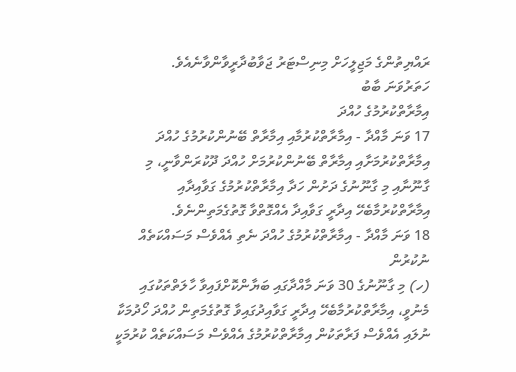ރައްޔިތުންގެ މަޖިލީހަށް މިނިސްޓަރު ޖަވާބުދާރީވާންވާނެއެވެ.
ހަތަރުވަނަ ބާބު
އިމާރާތްކުރުމުގެ ހުއްދަ
17 ވަނަ މާއްދާ - އިމާރާތްކުރުމާއި އިމާރާތް ބޭނުންކުރުމުގެ ހުއްދަ
އިމާރާތްކުރުމަށާއި އިމާރާތް ބޭނުންކުރުމަށް ހުއްދަ ދޫކުރަންވާނީ، މި ގާނޫނާއި މި ގާނޫނުގެ ދަށުން ހަދާ އިމާރާތްކުރުމުގެ ގަވާއިދާއި އިމާރާތްކުރުމާބެހޭ އިދާރީ ގަވާއިދާ އެއްގޮތްވާ ގޮތުގެމަތިންނެވެ.
18 ވަނަ މާއްދާ - އިމާރާތްކުރުމުގެ ހުއްދަ ނެތި އެއްވެސް މަސައްކަތެއް ނުކުރުން
(ހ) މި ގާނޫނުގެ 30 ވަނަ މާއްދާގައި ބަޔާންކޮށްފައިވާ ހާލަތްތަކުގައި މެނުވީ، އިމާރާތްކުރުމާބެހޭ އިދާރީ ގަވާއިދުގައިވާ ގޮތުގެމަތިން ހުއްދަ ހޯދުމަކާ ނުލައި އެއްވެސް ފަރާތަކުން އިމާރާތްކުރުމުގެ އެއްވެސް މަސައްކަތެއް ކުރުމަކީ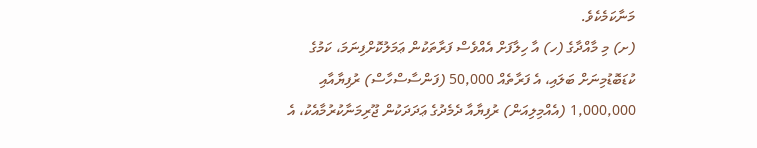މަނާކަމެކެވެ.
(ށ) މި މާއްދާގެ (ހ) އާ ހިލާފަށް އެއްވެސް ފަރާތަކުން ޢަމަލުކޮށްފިނަމަ، ކަމުގެ ކުޑަބޮޑުމިނަށް ބަލައި، އެ ފަރާތެއް 50,000 (ފަންސާސްހާސް) ރުފިޔާއާއި 1,000,000 (އެއްމިލިއަން) ރުފިޔާއާ ދެމެދުގެ ޢަދަދަކުން ޖޫރިމަނާކުރުމާއެކު، އެ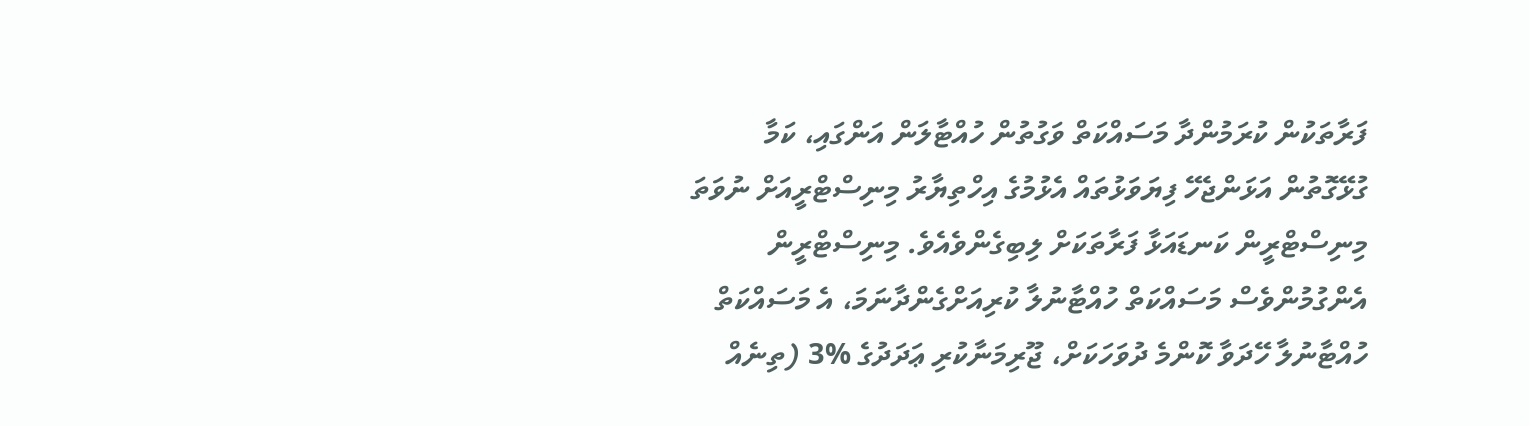ފަރާތަކުން ކުރަމުންދާ މަސައްކަތް ވަގުތުން ހުއްޓާލަން އަންގައި، ކަމާ ގުޅޭގޮތުން އަޅަންޖެހޭ ފިޔަވަޅުތައް އެޅުމުގެ އިހްތިޔާރު މިނިސްޓްރީއަށް ނުވަތަ މިނިސްޓްރީން ކަނޑައަޅާ ފަރާތަކަށް ލިބިގެންވެއެވެ. މިނިސްޓްރީން އެންގުމުންވެސް މަސައްކަތް ހުއްޓާނުލާ ކުރިއަށްގެންދާނަމަ، އެ މަސައްކަތް ހުއްޓާނުލާ ހޭދަވާ ކޮންމެ ދުވަހަކަށް، ޖޫރިމަނާކުރި ޢަދަދުގެ %3 (ތިނެއް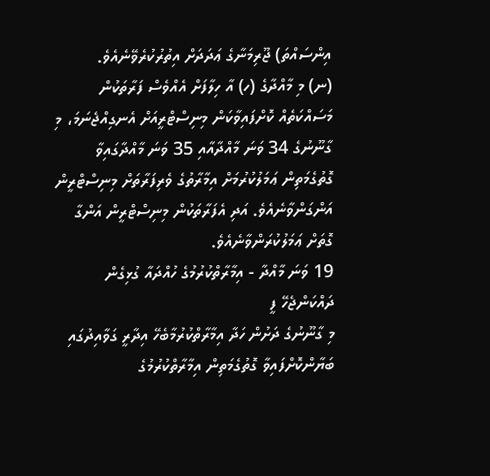އިންސައްތަ) ޖޫރިމަނާގެ ޢަދަދަށް އިތުރުކުރެވޭނެއެވެ.
(ނ) މި މާއްދާގެ (ހ) އާ ހިލާފަށް އެއްވެސް ފަރާތަކުން މަސައްކަތެއް ކޮށްފައިވާކަން މިނިސްޓްރީއަށް އެނގިއްޖެނަމަ، މި ގާނޫނުގެ 34 ވަނަ މާއްދާއާއި 35 ވަނަ މާއްދާގައިވާ ގޮތުގެމަތިން ޢަމަލުކުރުމަށް އިމާރާތުގެ ވެރިފަރާތަށް މިނިސްޓްރީން އަންގަންވާނެއެވެ. އަދި އެފަރާތަކުން މިނިސްޓްރީން އަންގާ ގޮތަށް ޢަމަލުކުރަންވާނެއެވެ.
19 ވަނަ މާއްދާ - އިމާރާތްކުރުމުގެ ހުއްދައާ ގުޅިގެން ދައްކަންޖެހޭ ފީ
މި ގާނޫނުގެ ދަށުން ހަދާ އިމާރާތްކުރުމާބެހޭ އިދާރީ ގަވާއިދުގައި ބަޔާންކޮށްފައިވާ ގޮތުގެމަތިން އިމާރާތްކުރުމުގެ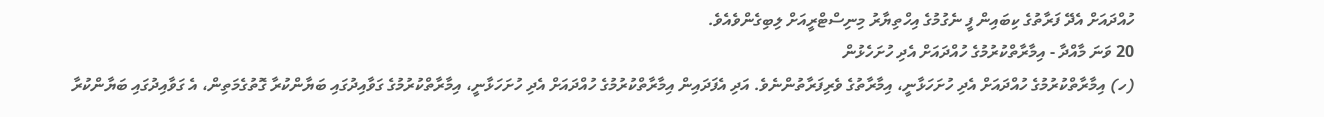ހުއްދައަށް އެދޭ ފަރާތުގެ ކިބައިން ފީ ނެގުމުގެ އިހްތިޔާރު މިނިސްޓްރީއަށް ލިބިގެންވެއެވެ.
20 ވަނަ މާއްދާ - އިމާރާތްކުރުމުގެ ހުއްދައަށް އެދި ހުށަހެޅުން
(ހ) އިމާރާތްކުރުމުގެ ހުއްދައަށް އެދި ހުށަހަޅާނީ، އިމާރާތުގެ ވެރިފަރާތުންނެވެ. އަދި އެފަދައިން އިމާރާތްކުރުމުގެ ހުއްދައަށް އެދި ހުށަހަޅާނީ، އިމާރާތްކުރުމުގެ ގަވާއިދުގައި ބަޔާންކުރާ ގޮތުގެމަތިން، އެ ގަވާއިދުގައި ބަޔާންކުރާ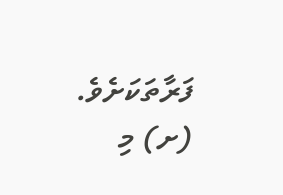ފަރާތަކަށެވެ.
(ށ) މި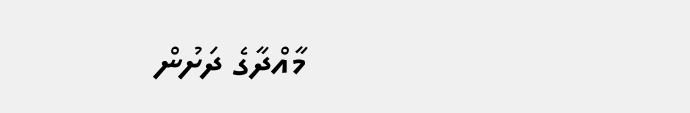މާއްދާގެ ދަށުން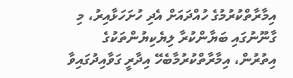އިމާރާތްކުރުމުގެ ހުއްދައަށް އެދި ހުށަހަޅާއިރު، މި ގާނޫނުގައި ބަޔާންކުރާ ލިޔެކިޔުންތަކުގެ އިތުރުން، އިމާރާތްކުރުމާބެހޭ އިދާރީ ގަވާއިދުގައިވާ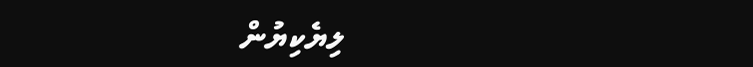ލިޔެކިޔުން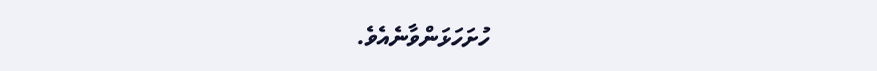ހުށަހަޅަންވާނެއެވެ.